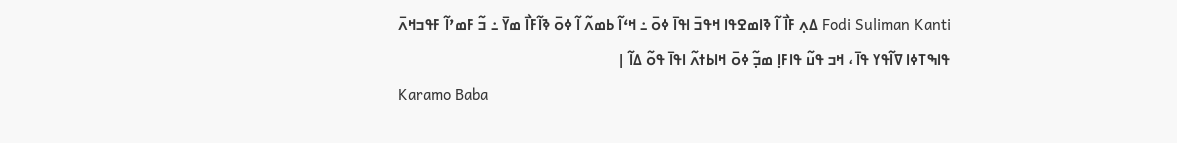Fodi Suliman Kanti ߡߍ߲ ߓߊ߯ ߊ߬ ߢߊߘߐߟߊ ߞߟߏ߫ ߊߟߊ߫ ߦߋ߫ ߸ ߞߵߊ߬ ߕߘߍ߬ ߊ߬ ߦߋ߫ ߢߊ߬ߓߊ߯ ߘߌ߫ ߸ ߏ߬ ߓߘߴߊ߬ ߓߟߏߞߍ߫ ߟߊߒߠߦߊ ߜߊ߬ߟߌ ߟߊ߫ ، ߞߏ ߟߎ߬ ߟߊߓߊ߲ ߘߏ߲߬ ߦߋ߫ ߞߊߕߙߍ߬ ߊߟߊ߫ ߟߋ߬ ߡߊ߬ |
Karamo Baba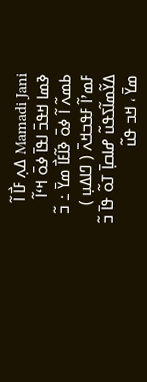Mamadi Jani ߡߍ߲ ߓߊ߯ ߊ߬ ߢߘߊ ߞߟߏ߫ ߊߟߊ߫ ߦߋ߫ ߞߵߊ߬ ߕߘߍ߬ ߊ߬ ߦߋ߫ ߢߊ߬ߓߊ߯ ߘߌ߫ ߸ ߏ߬ ߓߘߴߊ߬ ߓߟߏߞߍ߫ ( ߣߊߡߎ߲ ) ߡߌ߬ߘߊ߬ߖߟߎ߬ ߝߊߛߊ߲߫ ߠߋ߬ ߟߊ߫ ߏ߬ ߘߌ߫ ، ߞߏ ߟߎ߬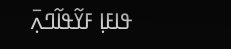ߟߊߓߊ߲ ߓߌ߬ߟߊ߬ߣߍ߲߫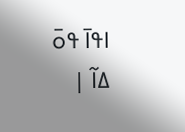ߊߟߊ߫ ߟߋ߫ ߡߊ߬ |